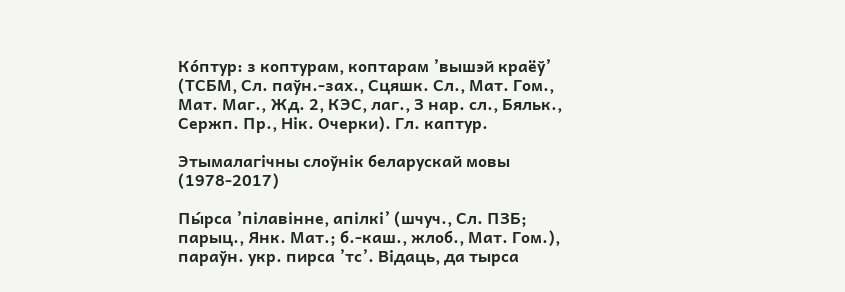Ко́птур: з коптурам, коптарам ’вышэй краёў’ (ТСБМ, Сл. паўн.-зах., Сцяшк. Сл., Мат. Гом., Мат. Маг., Жд. 2, КЭС, лаг., З нар. сл., Бяльк., Сержп. Пр., Нік. Очерки). Гл. каптур.

Этымалагічны слоўнік беларускай мовы (1978-2017)

Пы́рса ’пілавінне, апілкі’ (шчуч., Сл. ПЗБ; парыц., Янк. Мат.; б.-каш., жлоб., Мат. Гом.), параўн. укр. пирса ’тс’. Відаць, да тырса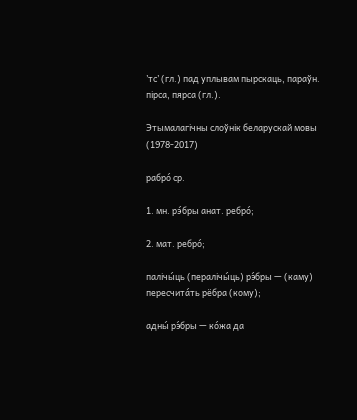’тс’ (гл.) пад уплывам пырскаць, параўн. пірса, пярса (гл.).

Этымалагічны слоўнік беларускай мовы (1978-2017)

рабро́ ср.

1. мн. рэ́бры анат. ребро́;

2. мат. ребро́;

палічы́ць (пералічы́ць) рэ́бры — (каму) пересчита́ть рёбра (кому);

адны́ рэ́бры — ко́жа да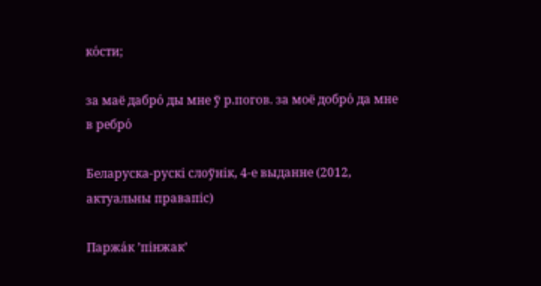ко́сти;

за маё дабро́ ды мне ў р.погов. за моё добро́ да мне в ребро́

Беларуска-рускі слоўнік, 4-е выданне (2012, актуальны правапіс)

Паржа́к ’пінжак’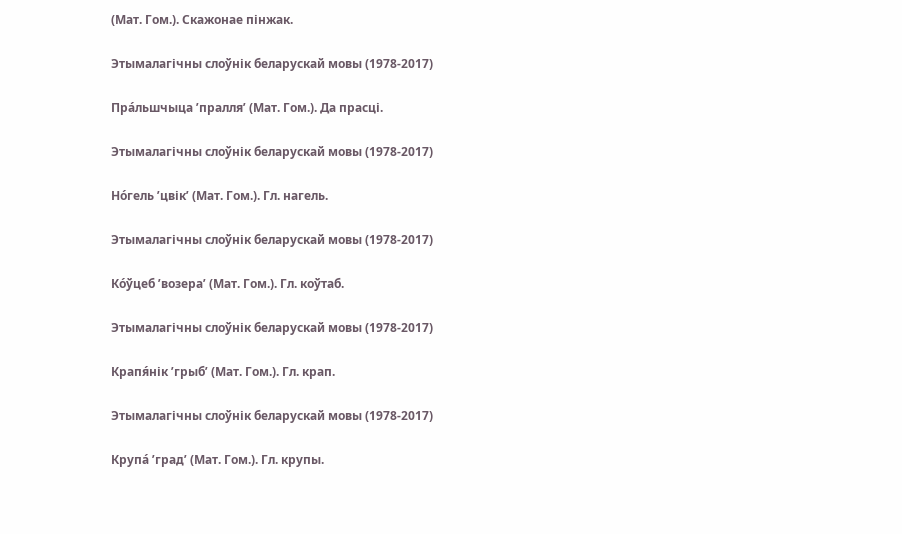(Мат. Гом.). Скажонае пінжак.

Этымалагічны слоўнік беларускай мовы (1978-2017)

Пра́льшчыца ’пралля’ (Мат. Гом.). Да прасці.

Этымалагічны слоўнік беларускай мовы (1978-2017)

Но́гель ’цвік’ (Мат. Гом.). Гл. нагель.

Этымалагічны слоўнік беларускай мовы (1978-2017)

Ко́ўцеб ’возера’ (Мат. Гом.). Гл. коўтаб.

Этымалагічны слоўнік беларускай мовы (1978-2017)

Крапя́нік ’грыб’ (Мат. Гом.). Гл. крап.

Этымалагічны слоўнік беларускай мовы (1978-2017)

Крупа́ ’град’ (Мат. Гом.). Гл. крупы.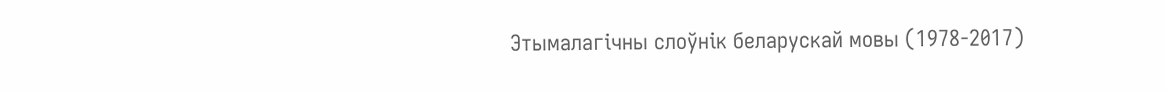Этымалагічны слоўнік беларускай мовы (1978-2017)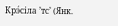Крэ́сіла ’тс’ (Янк.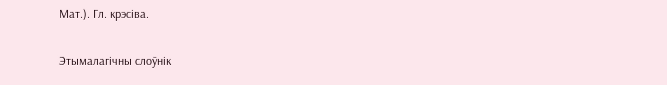Мат.). Гл. крэсіва.

Этымалагічны слоўнік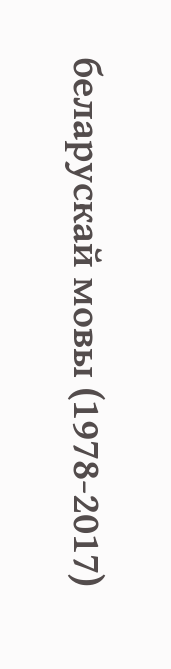беларускай мовы (1978-2017)